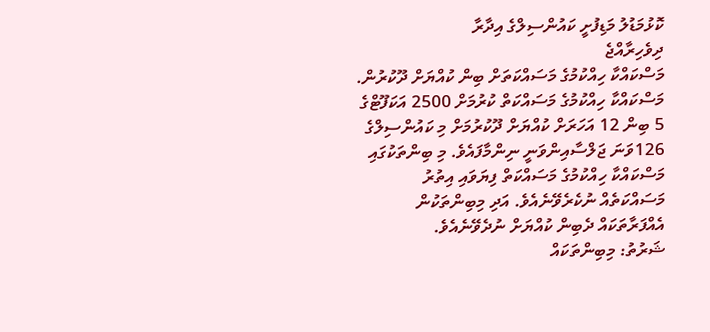ކޮޅުމަޑުލު މަޑިފުށީ ކައުންސިލްގެ އިދާރާ
ދިވެހިރާއްޖެ
މަސްކައްކާ ހިއްކުމުގެ މަސައްކަތަށް ބިން ކުއްޔަށް ދޫކުރުން.
މަސްކައްކާ ހިއްކުމުގެ މަސައްކަތް ކުރުމަށް 2500 އަކަފޫޓްގެ 5 ބިން 12 އަހަރަށް ކުއްޔަށް ދޫކުރުމަށް މި ކައުންސިލްގެ 126ވަނަ ޖަލްސާއިންވަނީ ނިންމާފައެވެ. މި ބިންތަކުގައި މަސްކައްކާ ހިއްކުމުގެ މަސައްކަތް ފިޔަވައި އިތުރު މަސައްކަތެއް ނުކެރެވޭނެއެވެ. އަދި މިބިންތަކުން އެއްފަރާތަކައް ދެބިން ކުއްޔަށް ނުދެވޭނެއެވެ.
ޝަރުތު: މިބިންތަކައް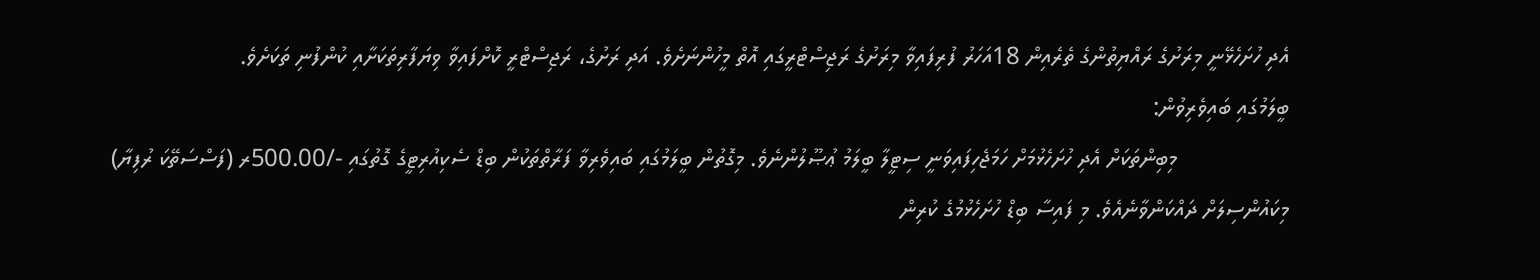އެދި ހުށަހެޅޭނީ މިރަށުގެ ރައްޔިތުންގެ ތެރެއިން 18އަހަރު ފުރިފައިވާ މިރަށުގެ ރަޖިސްޓްރީގައި އޮތް މީހުންނަށެވެ. އަދި ރަށުގެ، ރަޖިސްޓްރީ ކޮށްފައިވާ ވިޔަފާރިތަކަށާއި ކުންފުނި ތަކަށެވެ.
ބީލަމުގައި ބައިވެރިވުން:
                  މިބިންތަކަށް އެދި ހުށަހެޅުމަށް ހަމަޖެހިފައިވަނީ ސިޓީލާ ބީލަމު ޢުޞޫލުންނެވެ. މިގޮތުން ބީލަމުގައި ބައިވެރިވާ ފަރާތްތަކުން ބިޑް ސެކިއުރިޓީގެ ގޮތުގައި -/500.00ރ (ފަސްސަތޭކަ ރުފިޔާ) މިކައުންސިލަށް ދައްކަންވާނެއެވެ. މި ފައިސާ ބިޑް ހުށަހެޅުމުގެ ކުރިން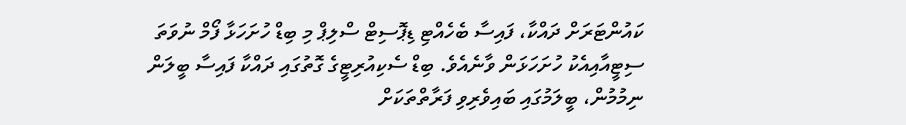ކައުންޓަރަށް ދައްކާ، ފައިސާ ބެހެއްޓި ޑިޕޮސިޓް ސްލިޕް މި ބިޑް ހުށަހަޅާ ފޯމް ނުވަތަ ސިޓީއާއިއެކު ހުށަހަޅަން ވާނެއެވެ. ބިޑް ސެކިއުރިޓީގެ ގޮތުގައި ދައްކާ ފައިސާ ބީލަން ނިމުމުން، ބީލަމުގައި ބައިވެރިވި ފަރާތްތަކަށް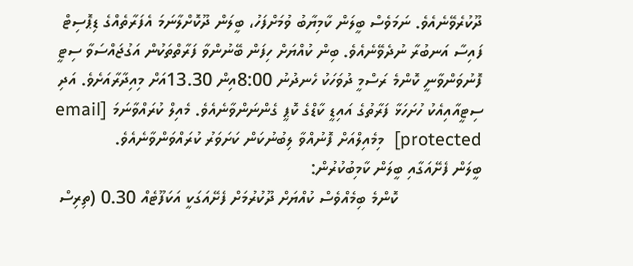ދޫކުރެވޭނެއެވެ. ނަމަވެސް ބީލަން ކާމިޔާބު ވުމަށްފަހު، ބީލަން ދޫކޮށްލާނަމަ އެފަރާތެއްގެ ޑިޕޮސިޓް ފައިސާ އަނބުރާ ނުދެވޭނެއެވެ. ބިން ކުއްޔަށް ހިފަން ބޭނުންވާ ފަރާތްތަކުން އަގުޖައްސަވާ ސިޓީ ފޮނުވަންވާނީ ކޮންމެ ރަސްމީ ދުވަހަކު ހެނދުނު 8:00އިން 13.30އަށް މިއިދާރާއަށެވެ. އަދި ސިޓީއާއިއެކު ހުށަހަޅާ ފަރާތުގެ އައިޑީ ކާޑްގެ ކޮޕީ ގެންނަންވާނެއެވެ. މެއިލް ކުރައްވާނަމަ [email protected]  މިމެއިލްއަށް ފޮނުއްވާ ލިބުނުކަން ކަށަވަރު ކުރައްވަންވާނެއެވެ.
ބީލަން ފެށޭއަގާއި ބީލަން ކާމިބުކުރުން:
                  ކޮންމެ ބިމެއްވެސް ކުއްޔަށް ދޫކުރުމަށް ފެށޭއަގަކީ އަކަފޫޓެއް 0.30 (ތިރިސް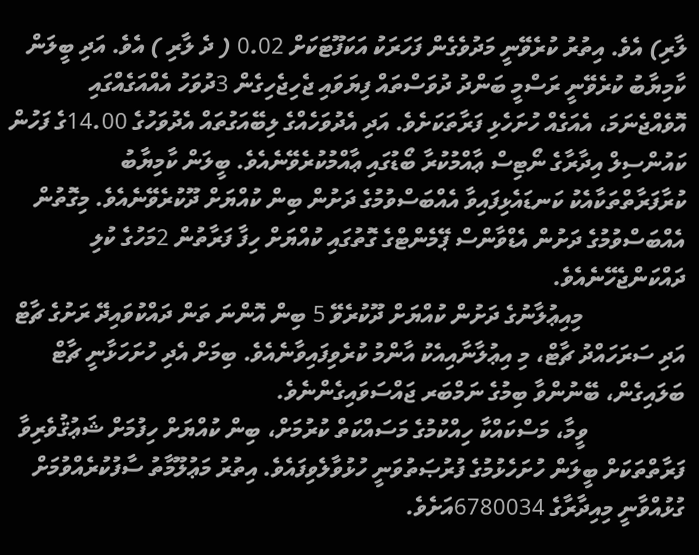ލާރި) އެވެ. އިތުރު ކުރެވޭނީ މަދުވެގެން ފަހަރަކު އަކަފޫޓަކަށް 0.02 ( ދެ ލާރި ) އެވެ. އަދި ބީލަން ކާމިޔާބު ކުރެވޭނީ ރަސްމީ ބަންދު ދުވަސްތައް ފިޔަވައި ޖެހިޖެހިގެން 3ދުވަހު އެއްއަގެއްގައި އޮވެއްޖެނަމަ، އެއަގެއް ހުށަހެޅި ފަރާތަކަށެވެ. އަދި އެދުވަހެއްގެ ލިބޭއަގުތައް އެދުވަހުގެ 14.00ގެ ފަހުން ކައުންސިލް އިދާރާގެ ނޯޓިސް ޢާއްމުކުރާ ބޯޑުގައި ޢާއްމުކުރެވޭނެއެވެ. ބީލަން ކާމިޔާބު ކުރާފަރާތްތަކާއެކު ކަނޑައެޅިފައިވާ އެއްބަސްވުމުގެ ދަށުން ބިން ކުއްޔަށް ދޫކުރެވޭނެއެވެ. މިގޮތުން އެއްބަސްވުމުގެ ދަށުން އެޑްވާންސް ޕޭމެންޓްގެ ގޮތުގައި ކުއްޔަށް ހިފާ ފަރާތުން 2މަހުގެ ކުލި ދައްކަންޖެހޭނެއެވެ.
                  މިއިޢުލާނުގެ ދަށުން ކުއްޔަށް ދޫކުރެވޭ 5 ބިން އޮންނަ ތަން ދައްކުވައިދޭ ރަށުގެ ޗާޓް އަދި ސަރަހައްދު ޗާޓް، މި އިޢުލާނާއިއެކު އާންމު ކުރެވިފައިވާނެއެވެ. ބިމަށް އެދި ހުށަހަޅާނީ ޗާޓް ބަލައިގެން، ބޭނުންވާ ބިމުގެ ނަމްބަރ ޖައްސަވައިގެންނެވެ.
                 ވީމާ، މަސްކައްކާ ހިއްކުމުގެ މަސައްކަތް ކުރުމަށް، ބިން ކުއްޔަށް ހިފުމަށް ޝަޢުޤުވެރިވާ ފަރާތްތަކަށް ބީލަން ހުށަހެޅުމުގެ ފުރުޞަތުވަނީ ހުޅުވާލެވިފައެވެ. އިތުރު މަޢުލޫމާތު ސާފުކުރެއްވުމަށް ގުޅުއްވާނީ މިއިދާރާގެ 6780034އަށެވެ.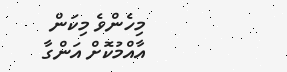މިހެންވެ މިކަން އާއްމުކޮށް އަންގާ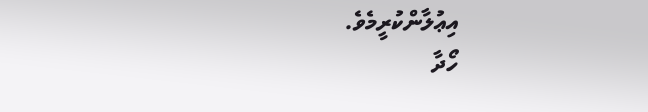އިޢުލާންކުރީމެވެ.
ހޯދާ